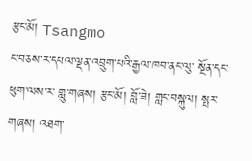རྩང་མོ། Tsangmo
ང་བཅས་ར་དཔལ་ལྡན་འབྲུག་པའི་རྒྱལ་ཁབ་ནང་ལུ་ སྔོན་དང་ཕུག་ལས་ར་ གླུ་གཞས། རྩང་མོ། བློ་ཟེ། གླང་བསྐུལ། སྤར་གཞས། འཐག་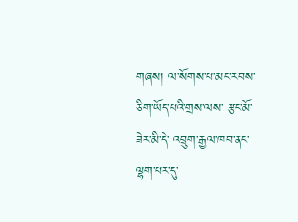གཞས། ལ་སོགས་པ་མང་རབས་ཅིག་ཡོད་པའི་གྲས་ལས་ རྩང་མོ་ཟེར་མི་དེ་ འབྲུག་རྒྱལ་ཁབ་ནང་ལྷག་པར་དུ་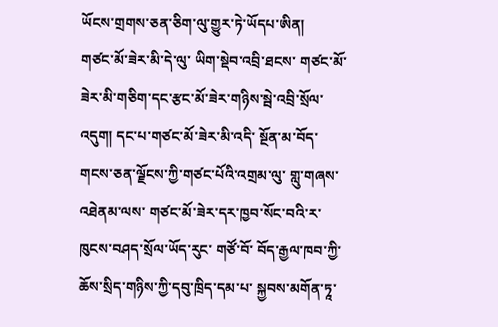ཡོངས་གྲགས་ཅན་ཅིག་ལུ་གྱུར་ཏེ་ཡོདཔ་ཨིན།
གཙང་མོ་ཟེར་མི་དེ་ལུ་ ཡིག་སྡེབ་འབྲི་ཐངས་ གཙང་མོ་ཟེར་མི་གཅིག་དང་རྩང་མོ་ཟེར་གཉིས་སྦེ་འབྲི་སྲོལ་འདུག། དང་པ་གཙང་མོ་ཟེར་མི་འདི་ སྔོན་མ་བོད་གངས་ཅན་ལྗོངས་ཀྱི་གཙང་པོའི་འགྲམ་ལུ་ གླུ་གཞས་འཐེནམ་ལས་ གཙང་མོ་ཟེར་དར་ཁྱབ་སོང་བའི་ར་ཁུངས་བཤད་སྲོལ་ཡོད་རུང་ གཙོ་བོ་ བོད་རྒྱལ་ཁབ་ཀྱི་ཆོས་སྲིད་གཉིས་ཀྱི་དབུ་ཁྲིད་དམ་པ་ སྐྱབས་མགོན་ཏཱ་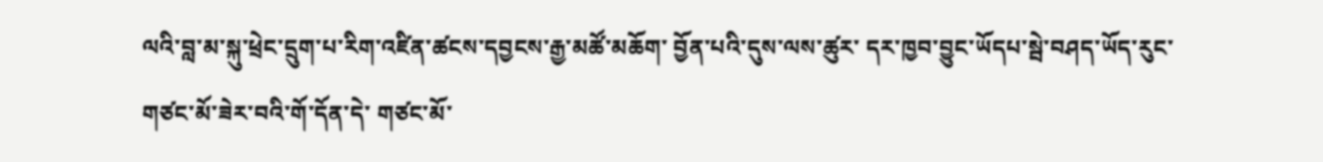ལའི་བླ་མ་སྐུ་ཕྲེང་དྲུག་པ་རིག་འཛིན་ཚངས་དབྱངས་རྒྱ་མཚོ་མཆོག་ བྱོན་པའི་དུས་ལས་ཚུར་ དར་ཁྱབ་བྱུང་ཡོདཔ་སྦེ་བཤད་ཡོད་རུང་ གཙང་མོ་ཟེར་བའི་གོ་དོན་དེ་ གཙང་མོ་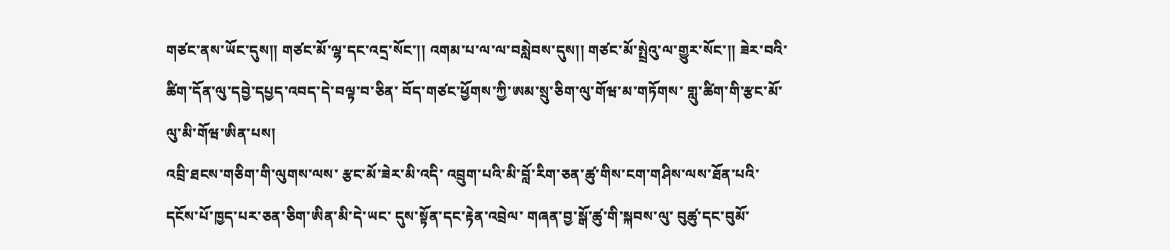གཙང་ནས་ཡོང་དུས།། གཙང་མོ་ལྷ་དང་འདྲ་སོང་།། འགམ་པ་ལ་ལ་བསླེབས་དུས།། གཙང་མོ་སྤྲེའུ་ལ་གྱུར་སོང་།། ཟེར་བའི་ཚིག་དོན་ལུ་དབྱེ་དཔྱད་འབད་དེ་བལྟ་བ་ཅིན་ བོད་གཙང་ཕྱོགས་ཀྱི་ཨམ་སྲུ་ཅིག་ལུ་གོཝ་མ་གཏོགས་ གླུ་ཚིག་གི་རྩང་མོ་ལུ་མི་གོཝ་ཨིན་པས།
འབྲི་ཐངས་གཅིག་གི་ལུགས་ལས་ རྩང་མོ་ཟེར་མི་འདི་ འབྲུག་པའི་མི་བློ་རིག་ཅན་ཚུ་གིས་ངག་གཤིས་ལས་ཐོན་པའི་དངོས་པོ་ཁྱད་པར་ཅན་ཅིག་ཨིན་མི་དེ་ཡང་ དུས་སྟོན་དང་རྟེན་འབྲེལ་ གཞན་བྱ་སྒོ་ཚུ་གི་སྐབས་ལུ་ བུཚུ་དང་བུམོ་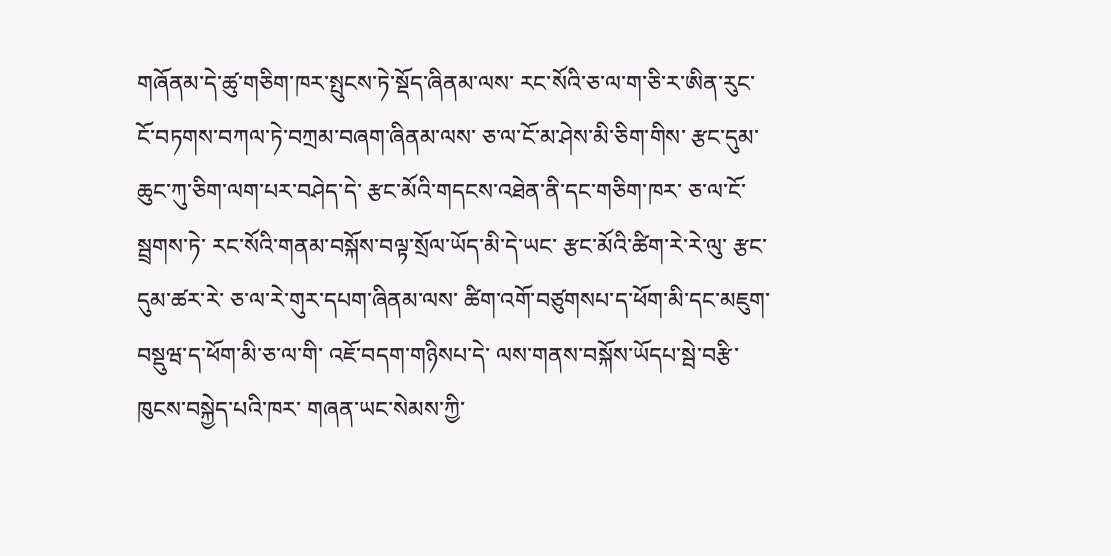གཞོནམ་དེ་ཚུ་གཅིག་ཁར་སྤུངས་ཏེ་སྡོད་ཞིནམ་ལས་ རང་སོའི་ཅ་ལ་ག་ཅི་ར་ཨིན་རུང་ ངོ་བཏགས་བཀལ་ཏེ་བཀྲམ་བཞག་ཞིནམ་ལས་ ཅ་ལ་ངོ་མ་ཤེས་མི་ཅིག་གིས་ རྩང་དུམ་ཆུང་ཀུ་ཅིག་ལག་པར་བཤེད་དེ་ རྩང་མོའི་གདངས་འཐེན་ནི་དང་གཅིག་ཁར་ ཅ་ལ་ངོ་སྦྲགས་ཏེ་ རང་སོའི་གནམ་བསྐོས་བལྟ་སྲོལ་ཡོད་མི་དེ་ཡང་ རྩང་མོའི་ཚིག་རེ་རེ་ལུ་ རྩང་དུམ་ཚར་རེ་ ཅ་ལ་རེ་གུར་དཔག་ཞིནམ་ལས་ ཚིག་འགོ་བཙུགསཔ་ད་ཕོག་མི་དང་མཇུག་བསྡུཝ་ད་ཕོག་མི་ཅ་ལ་གི་ འཇོ་བདག་གཉིསཔ་དེ་ ལས་གནས་བསྐོས་ཡོདཔ་སྦེ་བརྩི་ཁུངས་བསྐྱེད་པའི་ཁར་ གཞན་ཡང་སེམས་ཀྱི་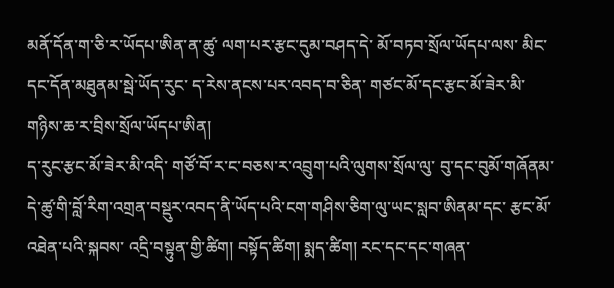མནོ་དོན་ག་ཅི་ར་ཡོདཔ་ཨིན་ན་ཚུ་ ལག་པར་རྩང་དུམ་བཤད་དེ་ མོ་བཏབ་སྲོལ་ཡོདཔ་ལས་ མིང་དང་དོན་མཐུནམ་སྦེ་ཡོད་རུང་ ད་རེས་ནངས་པར་འབད་བ་ཅིན་ གཙང་མོ་དང་རྩང་མོ་ཟེར་མི་གཉིས་ཆ་ར་བྲིས་སྲོལ་ཡོདཔ་ཨིན།
ད་རུང་རྩང་མོ་ཟེར་མི་འདི་ གཙོ་བོ་ར་ང་བཅས་ར་འབྲུག་པའི་ལུགས་སྲོལ་ལུ་ བུ་དང་བུམོ་གཞོནམ་དེ་ཚུ་གི་བློ་རིག་འགྲན་བསྡུར་འབད་ནི་ཡོད་པའི་ངག་གཤིས་ཅིག་ལུ་ཡང་སླབ་ཨིནམ་དང་ རྩང་མོ་འཐེན་པའི་སྐབས་ འདྲི་བསྟུན་གྱི་ཚིག། བསྟོད་ཚིག། སྨད་ཚིག། རང་དང་དང་གཞན་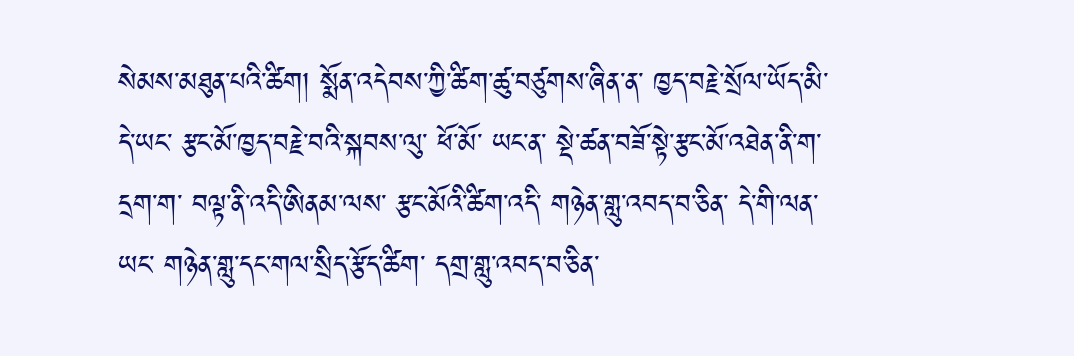སེམས་མཐུན་པའི་ཚིག། སྨོན་འདེབས་ཀྱི་ཚིག་ཚུ་བཙུགས་ཞིན་ན་ ཁྱད་བརྗེ་སྲོལ་ཡོད་མི་དེ་ཡང་ རྩང་མོ་ཁྱད་བརྗེ་བའི་སྐབས་ལུ་ ཕོ་མོ་ ཡང་ན་ སྡེ་ཚན་བཟོ་སྟེ་རྩང་མོ་འཐེན་ནི་ག་དྲག་ག་ བལྟ་ནི་འདི་ཨིནམ་ལས་ རྩང་མོའི་ཚིག་འདི་ གཉེན་གླུ་འབད་བ་ཅིན་ དེ་གི་ལན་ཡང་ གཉེན་གླུ་དང་གལ་སྲིད་རྩོད་ཚིག་ དགྲ་གླུ་འབད་བ་ཅིན་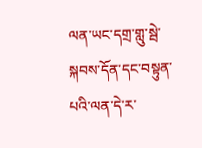ལན་ཡང་དགྲ་གླུ་སྦེ་ སྐབས་དོན་དང་བསྟུན་པའི་ལན་དེ་ར་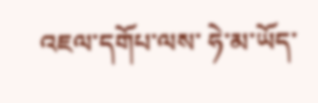འཇལ་དགོཔ་ལས་ ཧེ་མ་ཡོད་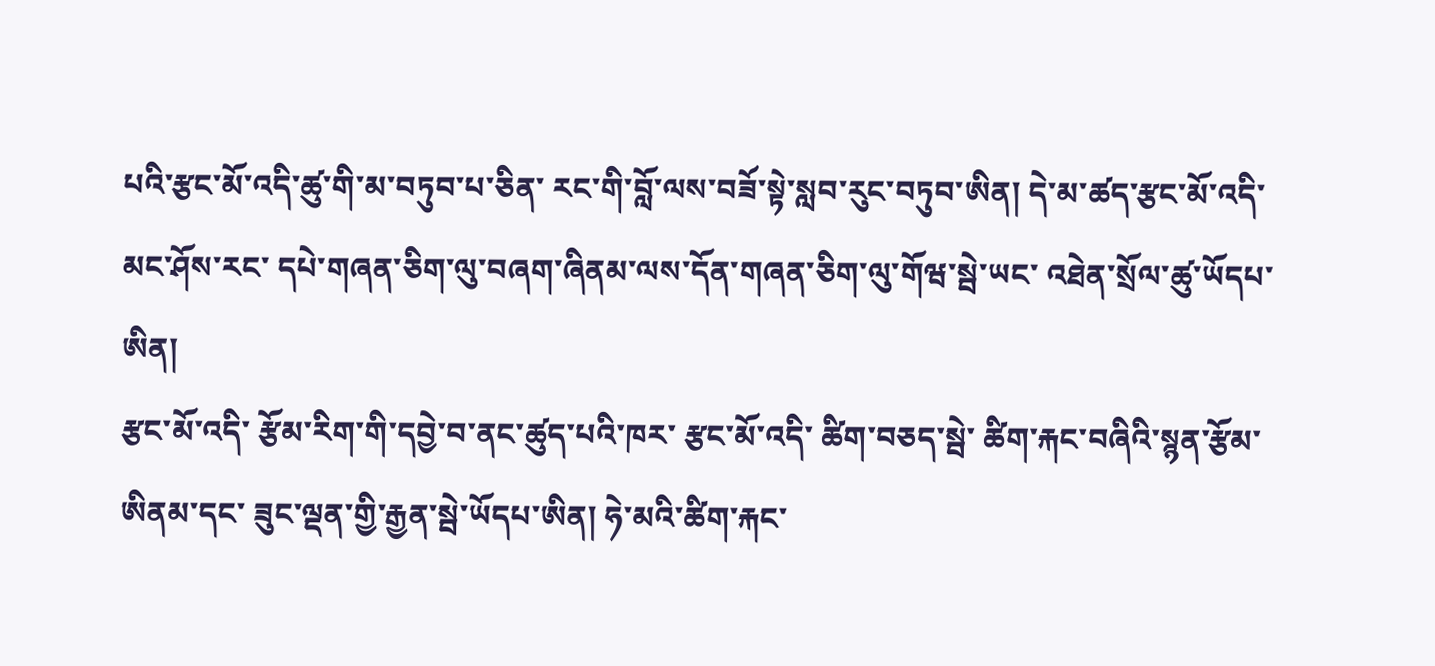པའི་རྩང་མོ་འདི་ཚུ་གི་མ་བཏུབ་པ་ཅིན་ རང་གི་བློ་ལས་བཟོ་སྟེ་སླབ་རུང་བཏུབ་ཨིན། དེ་མ་ཚད་རྩང་མོ་འདི་མང་ཤོས་རང་ དཔེ་གཞན་ཅིག་ལུ་བཞག་ཞིནམ་ལས་དོན་གཞན་ཅིག་ལུ་གོཝ་སྦེ་ཡང་ འཐེན་སྲོལ་ཚུ་ཡོདཔ་ཨིན།
རྩང་མོ་འདི་ རྩོམ་རིག་གི་དབྱེ་བ་ནང་ཚུད་པའི་ཁར་ རྩང་མོ་འདི་ ཚིག་བཅད་སྦེ་ ཚིག་རྐང་བཞིའི་སྙན་རྩོམ་ཨིནམ་དང་ ཟུང་ལྡན་གྱི་རྒྱན་སྦེ་ཡོདཔ་ཨིན། ཧེ་མའི་ཚིག་རྐང་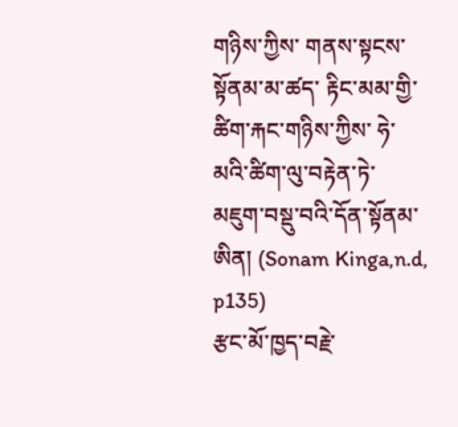གཉིས་ཀྱིས་ གནས་སྟངས་སྟོནམ་མ་ཚད་ རྟིང་མམ་གྱི་ཚིག་རྐང་གཉིས་ཀྱིས་ ཧེ་མའི་ཚིག་ལུ་བརྟེན་ཏེ་ མཇུག་བསྡུ་བའི་དོན་སྟོནམ་ཨིན། (Sonam Kinga,n.d, p135)
རྩང་མོ་ཁྱད་བརྗེ་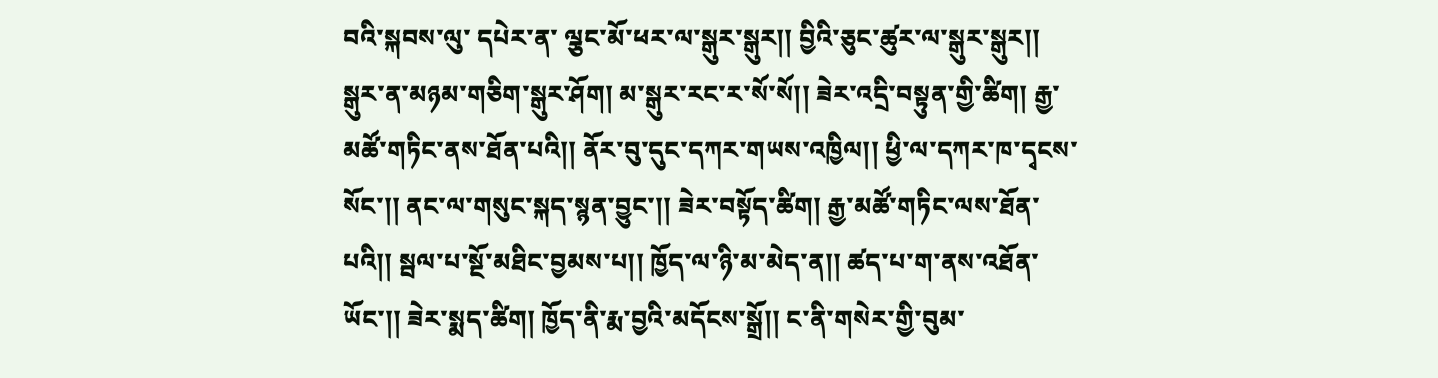བའི་སྐབས་ལུ་ དཔེར་ན་ ལྕང་མོ་ཕར་ལ་སྒུར་སྒུར།། བྱིའི་ཅུང་ཚུར་ལ་སྒུར་སྒུར།། སྒུར་ན་མཉམ་གཅིག་སྒུར་ཤོག། མ་སྒུར་རང་ར་སོ་སོ།། ཟེར་འདྲི་བསྟུན་གྱི་ཚིག། རྒྱ་མཚོ་གཏིང་ནས་ཐོན་པའི།། ནོར་བུ་དུང་དཀར་གཡས་འཁྱིལ།། ཕྱི་ལ་དཀར་ཁ་དྭངས་སོང་།། ནང་ལ་གསུང་སྐད་སྙན་བྱུང་།། ཟེར་བསྟོད་ཚིག། རྒྱ་མཚོ་གཏིང་ལས་ཐོན་པའི།། སྦལ་པ་སྔོ་མཐིང་བྱམས་པ།། ཁྱོད་ལ་ཉི་མ་མེད་ན།། ཚད་པ་ག་ནས་འཐོན་ཡོང་།། ཟེར་སྨད་ཚིག། ཁྱོད་ནི་རྨ་བྱའི་མདོངས་སྒྲོ།། ང་ནི་གསེར་གྱི་བུམ་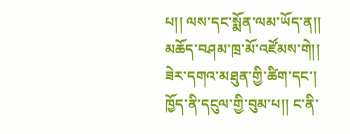པ།། ལས་དང་སྨོན་ལམ་ཡོད་ན།། མཆོད་བཤམ་ཁྲ་མོ་འཛོམས་གེ།། ཟེར་དགའ་མཐུན་གྱི་ཚིག་དང་། ཁྱོད་ནི་དངུལ་གྱི་བུམ་པ།། ང་ནི་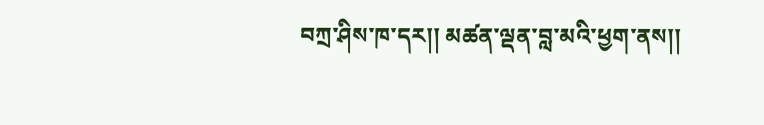བཀྲ་ཤིས་ཁ་དར།། མཚན་ལྡན་བླ་མའི་ཕྱག་ནས།།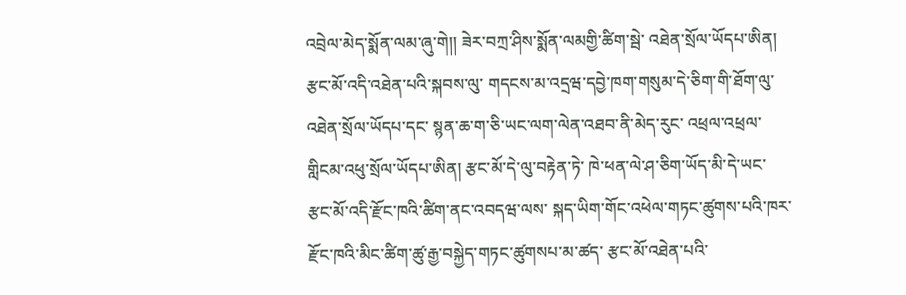འབྲེལ་མེད་སྨོན་ལམ་ཞུ་གེ།། ཟེར་བཀྲ་ཤིས་སྨོན་ལམགྱི་ཚིག་སྦེ་ འཐེན་སྲོལ་ཡོདཔ་ཨིན།
རྩང་མོ་འདི་འཐེན་པའི་སྐབས་ལུ་ གདངས་མ་འདྲཝ་དབྱེ་ཁག་གསུམ་དེ་ཅིག་གི་ཐོག་ལུ་ འཐེན་སྲོལ་ཡོདཔ་དང་ སྙན་ཆ་ག་ཅི་ཡང་ལག་ལེན་འཐབ་ནི་མེད་རུང་ འཕྲལ་འཕྲལ་གླིངམ་འཕུ་སྲོལ་ཡོདཔ་ཨིན། རྩང་མོ་དེ་ལུ་བརྟེན་ཏེ་ ཁེ་ཕན་ལེ་ཤ་ཅིག་ཡོད་མི་དེ་ཡང་ རྩང་མོ་འདི་རྫོང་ཁའི་ཚིག་ནང་འབདཝ་ལས་ སྐད་ཡིག་གོང་འཕེལ་གཏང་ཚུགས་པའི་ཁར་ རྫོང་ཁའི་མིང་ཚིག་ཚུ་རྒྱ་བསྐྱེད་གཏང་ཚུགསཔ་མ་ཚད་ རྩང་མོ་འཐེན་པའི་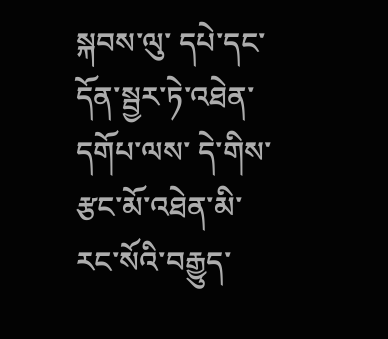སྐབས་ལུ་ དཔེ་དང་དོན་སྦྱར་ཏེ་འཐེན་དགོཔ་ལས་ དེ་གིས་རྩང་མོ་འཐེན་མི་རང་སོའི་བརྒྱུད་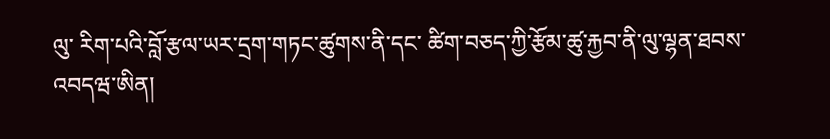ལུ་ རིག་པའི་བློ་རྩལ་ཡར་དྲག་གཏང་ཚུགས་ནི་དང་ ཚིག་བཅད་ཀྱི་རྩོམ་ཚུ་རྐྱབ་ནི་ལུ་ལྷན་ཐབས་འབདཝ་ཨིན།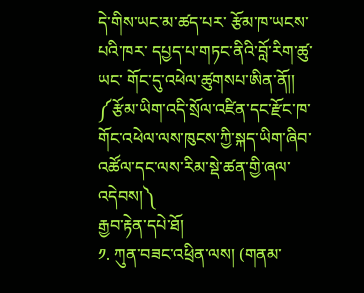དེ་གིས་ཡང་མ་ཚད་པར་ རྩོམ་ཁ་ཡངས་པའི་ཁར་ དཔྱད་པ་གཏང་ནིའི་བློ་རིག་ཚུ་ཡང་ གོང་དུ་འཕེལ་ཚུགསཔ་ཨིན་ནོ།།
༼རྩོམ་ཡིག་འདི་སྲོལ་འཛིན་དང་རྫོང་ཁ་གོང་འཕེལ་ལས་ཁུངས་ཀྱི་སྐད་ཡིག་ཞིབ་འཚོལ་དང་ལས་རིམ་སྡེ་ཚན་གྱི་ཞལ་འདེབས།༽
རྒྱབ་རྟེན་དཔེ་ཐོ།
༡. ཀུན་བཟང་འཕྲིན་ལས། (གནམ་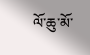ལོ་ཆུ་མོ་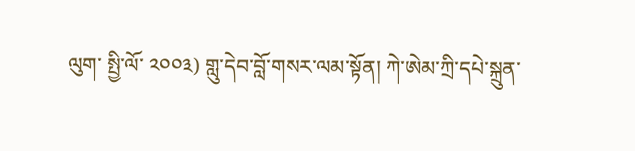ལུག་ སྤྱི་ལོ་ ༢༠༠༣) གླུ་དེབ་བློ་གསར་ལམ་སྟོན། ཀེ་ཨེམ་ཀྲི་དཔེ་སྐྲུན་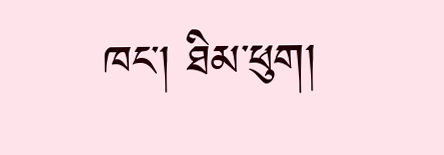ཁང་། ཐིམ་ཕུག།